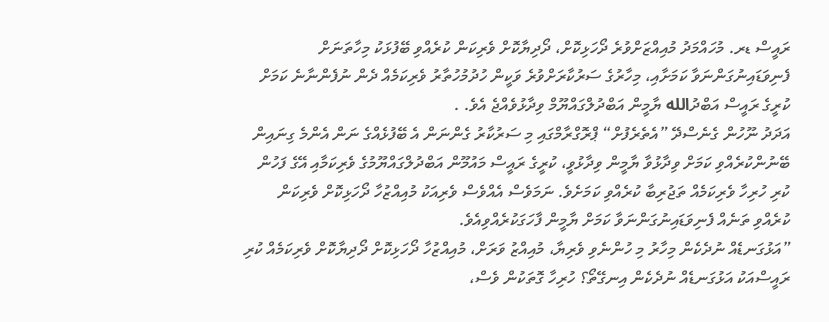ރައީސް ޑރ. މުހައްމަދު މުއިއްޒަށްވުރެ ދޯހަޅިކޮށް، ދޯދިޔާކޮށް ވެރިކަން ކުރެއްވި ބޭފުޅަކު މިހާތަނަށް ފެނިވަޑައިނުގަންނަވާ ކަމަށާއި، މިހާރުގެ ސަރުކާރަށްވުރެ ވަކީން ހުދުމުހުތާރު ވެރިކަމެއް ދެން ނުފެންނާނެ ކަމަށް ކުރީގެ ރައީސް އަބްދުالله ޔާމީން އަބްދުލްގައްޔޫމް ވިދާޅުވެއްޖެ އެވެ. .
އަދަދު ނޫހުން ގެނެސްދޭ ”އެތެރެފުށް“ ޕްރޮގްރާމްގައި މި ސަރުކާރު ގެންނަން އެ ބޭފުޅެއްގެ ނަން އެންމެ ގިނައިން ބޭނުންކުރެއްވި ކަމަށް ވިދާޅުވާ ޔާމީން ވިދާޅުވީ، ކުރީގެ ރައީސް މައުމޫން އަބްދުލްގައްޔޫމުގެ ވެރިކަމާއި އޭގެ ފަހުން ކުރި ހުރިހާ ވެރިކަމެއް ތަޖުރިބާ ކުރެއްވި ކަމަށެވެ. ނަމަވެސް އެއްވެސް ވެރިއަކު މުއިއްޒުހާ ދޯހަޅިކޮށް ވެރިކަން ކުރެއްވި ތަނެއް ފެނިވަޑައިނުގަންނަވާ ކަމަށް ޔާމީން ފާހަގަކުރެއްވިއެވެ.
”އަޅުގަނޑެއް ނުދެކެން މިހާރު މި ހުންނެވި ވެރިޔާ، މުއިއްޒު ވަރަށް، މުއިއްޒުހާ ދޯހަޅިކޮށް ދޯދިޔާކޮށް ވެރިކަމެއް ކުރި ރައީސްއަކު އަޅުގަނޑެއް ނުދެކެން އިނގޭތޯ؟ ހުރިހާ ގޮތަކުން ވެސް،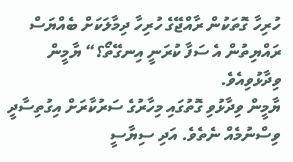ހުރިހާ ގޮތަކުން ރާއްޖޭގެ ހުރިހާ ދިމާލަކަށް ބެއްޔަސް ރައްޔިތުން އެ ސަފާ ކުރަނީ އިނގޭތޯ؟“ ޔާމީން ވިދާޅުވިއެވެ.
ޔާމީން ވިދާޅުވި ގޮތުގައި މިހާރުގެ ސަރުކާރަށް އިގުތިސާދީ ވިސްނުމެއް ނެތެވެ. އަދި ސިޔާސީ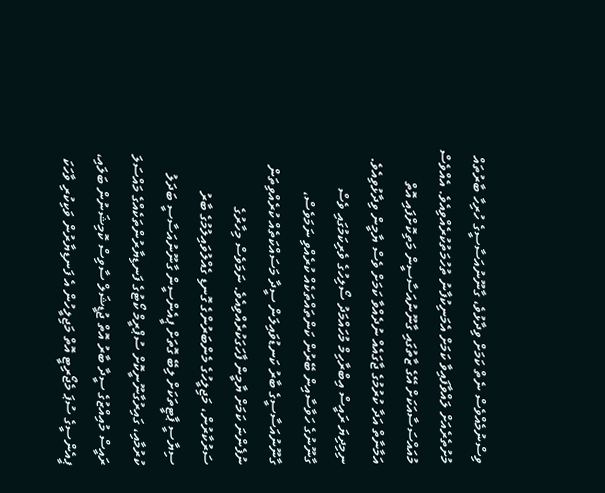ވިސްނުމެއްވެސް ނެތް ކަމަށް ވިދާޅުވެ، ގާނޫނުއަސާސީގެ ހުރިހާ ބާރުތައް މުށުތެރެއަށް ލައްވާފައިވާ ކަމަށް އެމަނިކުފާނު ތުހުމަތުކުރެއްވިއެވެ. އެއްވެސް މުއައްސަސާއަކަށް އޭގެ ޒާތުގައި ގާނޫނުއަސާސީން މަތިކޮށްފައި އޮތް އަމާނާތް އަދާ ކުރުމުގެ ޖާގައެއް ނުދެއްވާ ކަމަށް ވެސް ޔާމީން ވިދާޅުވިއެވެ.
ނިމިދިޔަ ރައީސް އިބްރާހިމް މުހައްމަދު ސޯލިހުގެ ވެރިކަމުގައި ވެސް ގާނޫނުގެ ހަވާސާއިން ބޭރުން ކަންތައްތަކެއް ކުރެއްވި ނަމަވެސް، ގާނޫނުއަސާސީގެ ބާރު ކަނޑުވައިލަން ސީދާ މަސައްކަތެއް ކުރެއްވިތަން ނުފެންނަ ކަމަށް ޔާމީން ފާހަގަކުރެއްވިއެވެ. ނަމަވެސް މިހާރުގެ ސަރުކާރުން، މަޖިލީހުގެ މެންބަރުންގެ ގޮނޑި ގެއްލުވައިލުމުގެ ބާރު ސިޔާސީ ޕާޓީތަކަށް ލިބޭ ގޮތަށް ޕީއެންސީން ގާނޫނުއަސާސީ ބަދަލު ކުރުމާއި، ގައިރުގާނޫނީކޮށް ސުޕްރީމް ކޯޓުގެ ފަނޑިޔާރުންތަކެއްގެ މައްސަލަ ރައީސް މުއިއްޒުގެ ސީދާ ބާރު އޮތް ޖުޑީޝަލް ސާވިސް ކޮމިޝަނުން ބަލައި، ޕީއެންސީގެ ސުޕަ މެޖޯރިޓީ އޮތް މަޖިލީހުން އެ ފަނޑިޔާރުން ވަކިކުރި ވާހަކަ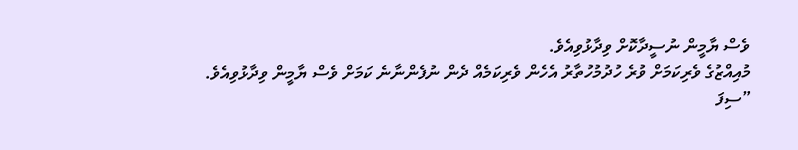ވެސް ޔާމީން ނުސީދާކޮށް ވިދާޅުވިއެވެ.
މުއިއްޒުގެ ވެރިކަމަށް ވުރެ ހުދުމުހުތާރު އެހެން ވެރިކަމެއް ދެން ނުފެންނާނެ ކަމަށް ވެސް ޔާމީން ވިދާޅުވިއެވެ.
”ސިފަ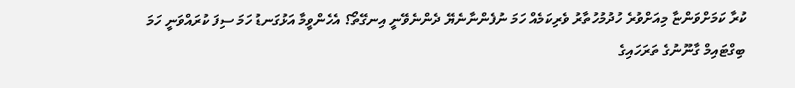ކުރާ ކަމަށްވަންޏާ މިއަށްވުރެ ހުދުމުހުތާރު ވެރިކަމެއް ހަމަ ނުފެންނާނެޔޭ ދެންނެވޭނީ އިނގޭތޯ؟ އެހެންވީމާ އަޅުގަނޑު ހަމަ ސިފަ ކުރައްވަނީ ހަމަ ބިގްޓައިމް ގާނޫނުގެ ތަރަހައިގެ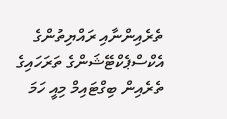ތެރެއިންނާއި ރައްޔިތުންގެ އެކްސްޕެކްޓޭޝަންގެ ތަރަހައިގެ ތެރެއިން ބިގްޓައިމް މިއީ ހަމަ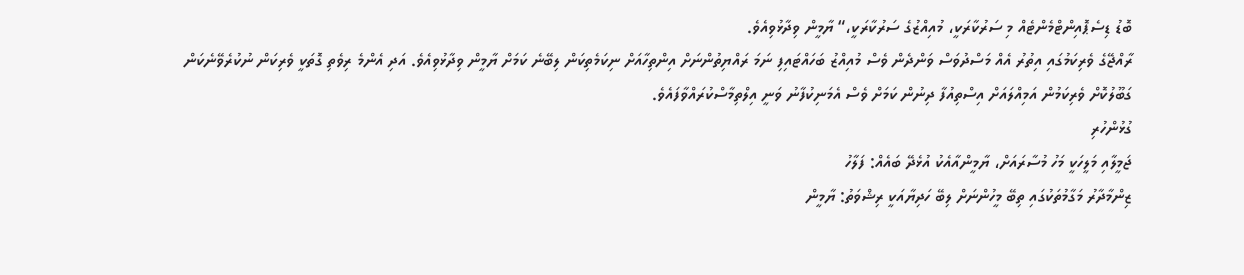ބޮޑު ޑިސެޕޮއިންޓްމެންޓެއް މި ސަރުކާރަކީ، މުއިއްޒުގެ ސަރުކާރަކީ،“ ޔާމީން ވިދާޅުވިއެވެ.
ރާއްޖޭގެ ވެރިކަމުގައި އިތުރު އެއް މަސްދުވަސް ވަންދެން ވެސް މުއިއްޒު ބަހައްޓައިފި ނަމަ ރައްޔިތުންނަށް އިންތިހާއަށް ނިކަމެތިކަން ލިބޭނެ ކަމަށް ޔާމީން ވިދާޅުވިއެވެ. އަދި އެންމެ ރިވެތި ގޮތަކީ ވެރިކަން ނުކުރެވޭނެކަން ގަބޫލުކޮށް ވެރިކަމުން އަމިއްލައަށް އިސްތިއުފާ ދިނުން ކަމަށް ވެސް އެމަނިކުފާނު ވަނީ އިލްތިމާސްކުރައްވާފައެވެ.
ގުޅުންހުރި
ޖަމީލާއި މަލީހަކީ މަހު މުސާރައަށް، ޔާމީންއާއެކު އުޅެދޭ ބައެއް: ފަލާހު
ޒިންމާދާރު މަގާމުތަކުގައި ތިބޭ މީހުންނަށް ލިބޭ ހަދިޔާއަކީ ރިޝްވަތު: ޔާމީން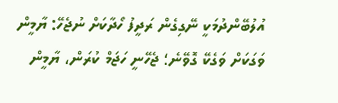އުލުބޭންދުމަކީ ނޭގިގެން ރަދީފު ހޯދާކަށް ނުޖެހޭ: ޔާމީން
ވަގަކަށް ވަގެކޭ ގޮވޭނެ؛ ޖެހޭނީ ހަޖަމް ކުރަން، ޔާމީން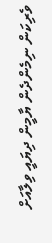ވެރިކަން ނިމެންދެން ޔާމީން ދިޔައީ ވިލާއަށް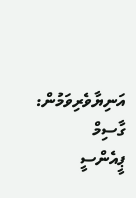އަނިޔާވެރިވަމުން: ގާސިމް
ޕީއެންސީ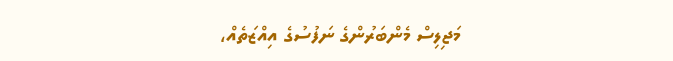މަޖިލިސް މެންބަރުންގެ ނަފުސުގެ އިއްޒަތެއް،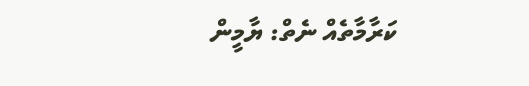ކަރާމާތެއް ނެތް: ޔާމީން